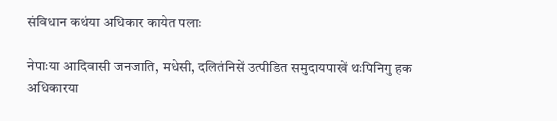संविधान कथंया अधिकार कायेत पलाः

नेपाःया आदिवासी जनजाति, मधेसी, दलितंनिसें उत्पीडित समुदायपाखें थःपिनिगु हक अधिकारया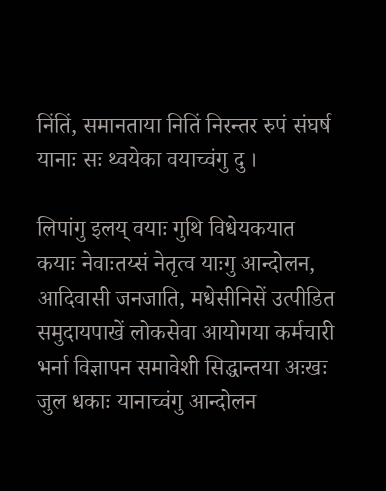निंतिं, समानताया नितिं निरन्तर रुपं संघर्ष यानाः सः थ्वयेका वयाच्वंगु दु ।

लिपांगु इलय् वयाः गुथि विधेयकयात कयाः नेवाःतय्सं नेतृत्व याःगु आन्दोलन, आदिवासी जनजाति, मधेसीनिसें उत्पीडित समुदायपाखें लोकसेवा आयोगया कर्मचारी भर्ना विज्ञापन समावेशी सिद्धान्तया अःखः जुल धकाः यानाच्वंगु आन्दोलन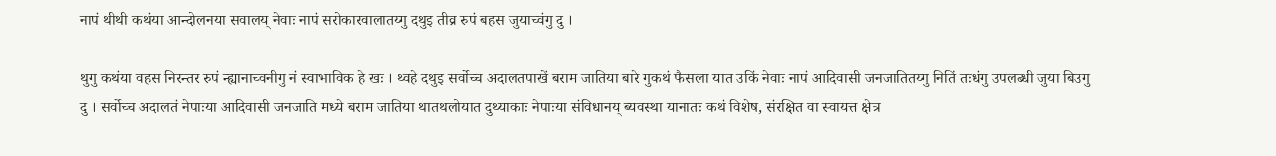नापं थीथी कथंया आन्दोलनया सवालय् नेवाः नापं सरोकारवालातय्गु दथुइ तीव्र रुपं बहस जुयाच्वंगु दु ।

थुगु कथंया वहस निरन्तर रुपं न्ह्यानाच्वनीगु नं स्वाभाविक हे खः । थ्वहे दथुइ सर्वोच्च अदालतपाखें बराम जातिया बारे गुकथं फैसला यात उकिं नेवाः नापं आदिवासी जनजातितय्गु नितिं तःधंगु उपलब्धी जुया बिउगु दु । सर्वोच्च अदालतं नेपाःया आदिवासी जनजाति मध्ये बराम जातिया थातथलोयात दुथ्याकाः नेपाःया संविधानय् ब्यवस्था यानातः कथं विशेष, संरक्षित वा स्वायत्त क्षेत्र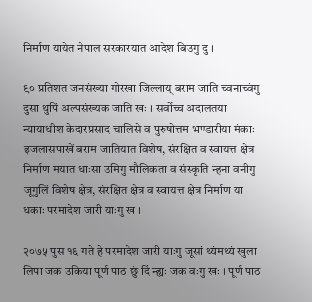निर्माण यायेत नेपाल सरकारयात आदेश बिउगु दु ।

९० प्रतिशत जनसंख्या गोरखा जिल्लाय् बराम जाति च्वनाच्वंगु दुसा थुपिं अल्पसंख्यक जाति खः । सर्वोच्च अदालतया न्यायाधीश केदारप्रसाद चालिसे व पुरुषोत्तम भण्डारीया मंकाः इजलासपाखें बराम जातियात विशेष, संरक्षित व स्वायत्त क्षेत्र निर्माण मयात धाःसा उमिगु मौलिकता व संस्कृति न्हना वनीगु जूगुलिं विशेष क्षेत्र, संरक्षित क्षेत्र व स्वायत्त क्षेत्र निर्माण या धकाः परमादेश जारी याःगु ख ।

२०७५ पुस १६ गते हे परमादेश जारी याःगु जूसां थ्यंमथ्यं खुला लिपा जक उकिया पूर्ण पाठ छुं दिं न्ह्यः जक वःगु खः । पूर्ण पाठ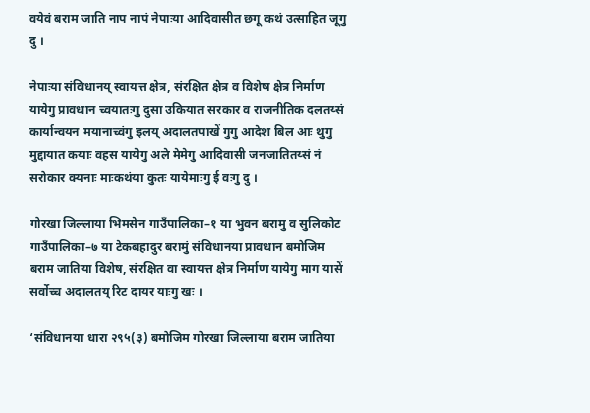वयेवं बराम जाति नाप नापं नेपाःया आदिवासीत छगू कथं उत्साहित जूगु दु ।

नेपाःया संविधानय् स्वायत्त क्षेत्र, संरक्षित क्षेत्र व विशेष क्षेत्र निर्माण यायेगु प्रावधान च्वयातःगु दुसा उकियात सरकार व राजनीतिक दलतय्सं कार्यान्वयन मयानाच्वंगु इलय् अदालतपाखें गुगु आदेश बिल आः थुगु मुद्दायात कयाः वहस यायेगु अले मेमेगु आदिवासी जनजातितय्सं नं सरोकार क्यनाः माःकथंया कुतः यायेमाःगु ई वःगु दु ।

गोरखा जिल्लाया भिमसेन गाउँपालिका–१ या भुवन बरामु व सुलिकोट गाउँपालिका–७ या टेकबहादुर बरामुं संविधानया प्रावधान बमोजिम बराम जातिया विशेष, संरक्षित वा स्वायत्त क्षेत्र निर्माण यायेगु माग यासें सर्वोच्च अदालतय् रिट दायर याःगु खः ।

‘संविधानया धारा २९५(३) बमोजिम गोरखा जिल्लाया बराम जातिया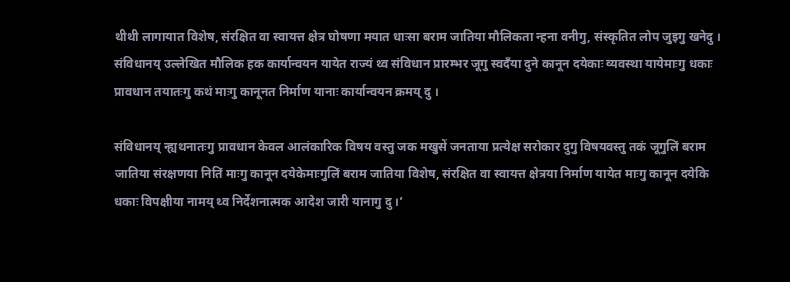थीथी लागायात विशेष, संरक्षित वा स्वायत्त क्षेत्र घोषणा मयात धाःसा बराम जातिया मौलिकता न्हना वनीगु, संस्कृतित लोप जुइगु खनेदु । संविधानय् उल्लेखित मौलिक हक कार्यान्वयन यायेत राज्यं थ्व संविधान प्रारम्भर जूगु स्वदँया दुने कानून दयेकाः व्यवस्था यायेमाःगु धकाः प्रावधान तयातःगु कथं माःगु कानूनत निर्माण यानाः कार्यान्वयन क्रमय् दु ।

संविधानय् न्ह्यथनातःगु प्रावधान केवल आलंकारिक विषय वस्तु जक मखुसें जनताया प्रत्येक्ष सरोकार दुगु विषयवस्तु तकं जूगुलिं बराम जातिया संरक्षणया नितिं माःगु कानून दयेकेमाःगुलिं बराम जातिया विशेष, संरक्षित वा स्वायत्त क्षेत्रया निर्माण यायेत माःगु कानून दयेकि धकाः विपक्षीया नामय् थ्व निर्देशनात्मक आदेश जारी यानागु दु ।’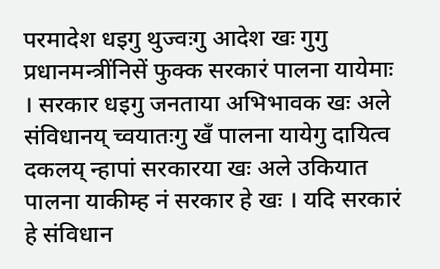परमादेश धइगु थुज्वःगु आदेश खः गुगु प्रधानमन्त्रींनिसें फुक्क सरकारं पालना यायेमाः । सरकार धइगु जनताया अभिभावक खः अले संविधानय् च्वयातःगु खँ पालना यायेगु दायित्व दकलय् न्हापां सरकारया खः अले उकियात पालना याकीम्ह नं सरकार हे खः । यदि सरकारं हे संविधान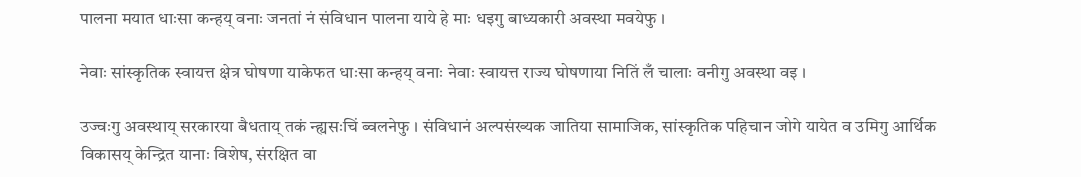पालना मयात धाःसा कन्हय् वनाः जनतां नं संविधान पालना याये हे माः धइगु बाध्यकारी अवस्था मवयेफु ।

नेवाः सांस्कृतिक स्वायत्त क्षेत्र घोषणा याकेफत धाःसा कन्हय् वनाः नेवाः स्वायत्त राज्य घोषणाया नितिं लँ चालाः वनीगु अवस्था वइ ।

उज्वःगु अवस्थाय् सरकारया बैधताय् तकं न्ह्यसःचिं ब्वलनेफु । संविधानं अल्पसंख्यक जातिया सामाजिक, सांस्कृतिक पहिचान जोगे यायेत व उमिगु आर्थिक विकासय् केन्द्रित यानाः विशेष, संरक्षित वा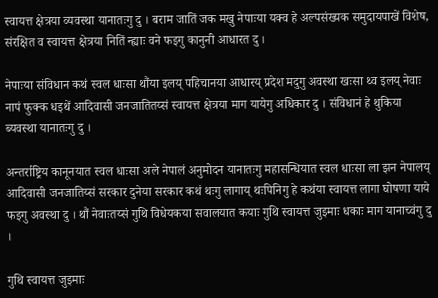स्वायत्त क्षेत्रया व्यवस्था यानातःगु दु । बराम जातिं जक मखु नेपाःया यक्व हे अल्पसंख्यक समुदायपाखें विशेष, संरक्षित व स्वायत्त क्षेत्रया नितिं न्ह्याः वने फइगु कानुनी आधारत दु ।

नेपाःया संविधान कथं स्वल धाःसा थौंया इलय् पहिचानया आधारय् प्रदेश मदुगु अवस्था खःसा थ्व इलय् नेवाः नापं फुक्क धइथें आदिवासी जनजातितय्सं स्वायत्त क्षेत्रया माग यायेगु अधिकार दु । संविधानं हे थुकिया ब्यवस्था यानातःगु दु ।

अन्तर्राष्ट्रिय कानूनयात स्वल धाःसा अले नेपालं अनुमोदन यानातःगु महासन्धियात स्वल धाःसा ला झन नेपालय् आदिवासी जनजातिय्सं सरकार दुनेया सरकार कथं थःगु लागाय् थःपिनिगु हे कथंया स्वायत्त लागा घोषणा याये फइगु अवस्था दु । थौं नेवाःतय्सं गुथि विधेयकया सवालयात कयाः गुथि स्वायत्त जुइमाः धकाः माग यानाच्वंगु दु ।

गुथि स्वायत्त जुइमाः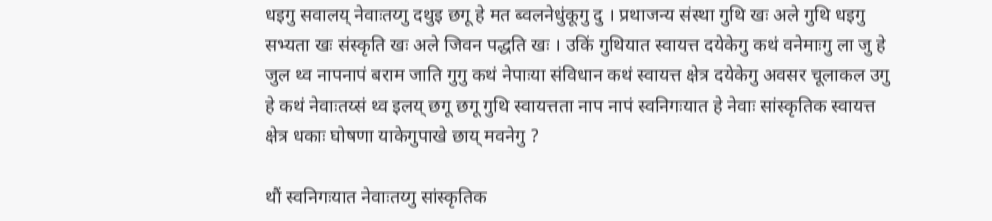धइगु सवालय् नेवाःतय्गु दथुइ छगू हे मत ब्वलनेधुंकूगु दु । प्रथाजन्य संस्था गुथि खः अले गुथि धइगु सभ्यता खः संस्कृति खः अले जिवन पद्धति खः । उकिं गुथियात स्वायत्त दयेकेगु कथं वनेमाःगु ला जु हे जुल थ्व नापनापं बराम जाति गुगु कथं नेपाःया संविधान कथं स्वायत्त क्षेत्र दयेकेगु अवसर चूलाकल उगु हे कथं नेवाःतय्सं थ्व इलय् छगू छगू गुथि स्वायत्तता नाप नापं स्वनिगःयात हे नेवाः सांस्कृतिक स्वायत्त क्षेत्र धकाः घोषणा याकेगुपाखे छाय् मवनेगु ?

थौं स्वनिगःयात नेवाःतय्गु सांस्कृतिक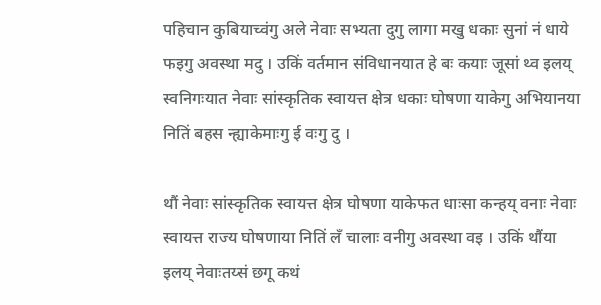पहिचान कुबियाच्वंगु अले नेवाः सभ्यता दुगु लागा मखु धकाः सुनां नं धाये फइगु अवस्था मदु । उकिं वर्तमान संविधानयात हे बः कयाः जूसां थ्व इलय् स्वनिगःयात नेवाः सांस्कृतिक स्वायत्त क्षेत्र धकाः घोषणा याकेगु अभियानया नितिं बहस न्ह्याकेमाःगु ई वःगु दु ।

थौं नेवाः सांस्कृतिक स्वायत्त क्षेत्र घोषणा याकेफत धाःसा कन्हय् वनाः नेवाः स्वायत्त राज्य घोषणाया नितिं लँ चालाः वनीगु अवस्था वइ । उकिं थौंया इलय् नेवाःतय्सं छगू कथं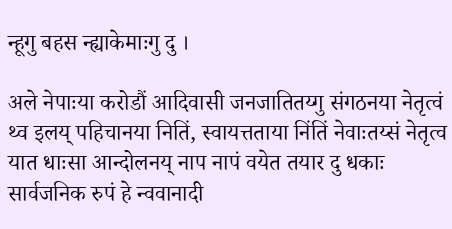न्हूगु बहस न्ह्याकेमाःगु दु ।

अले नेपाःया करोडौं आदिवासी जनजातितय्गु संगठनया नेतृत्वं थ्व इलय् पहिचानया नितिं, स्वायत्तताया निंतिं नेवाःतय्सं नेतृत्व यात धाःसा आन्दोलनय् नाप नापं वयेत तयार दु धकाः सार्वजनिक रुपं हे न्ववानादी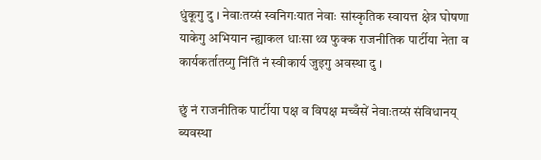धुंकूगु दु । नेवाःतय्सं स्वनिगःयात नेवाः सांस्कृतिक स्वायत्त क्षेत्र घोषणा याकेगु अभियान न्ह्याकल धाःसा थ्व फुक्क राजनीतिक पार्टीया नेता व कार्यकर्तातय्गु निंतिं नं स्वीकार्य जुइगु अवस्था दु ।

छुं नं राजनीतिक पार्टीया पक्ष व विपक्ष मच्वँसें नेवाःतय्सं संविधानय् ब्यवस्था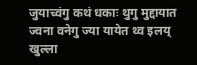जुयाच्वंगु कथं धकाः थुगु मुद्दायात ज्वना वनेगु ज्या यायेत थ्व इलय् खुल्ला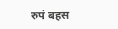रुपं बहस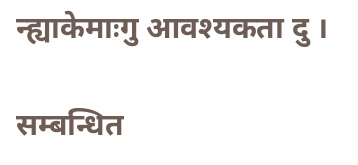न्ह्याकेमाःगु आवश्यकता दु ।

सम्बन्धित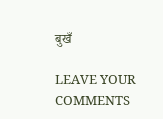बुखँ

LEAVE YOUR COMMENTS